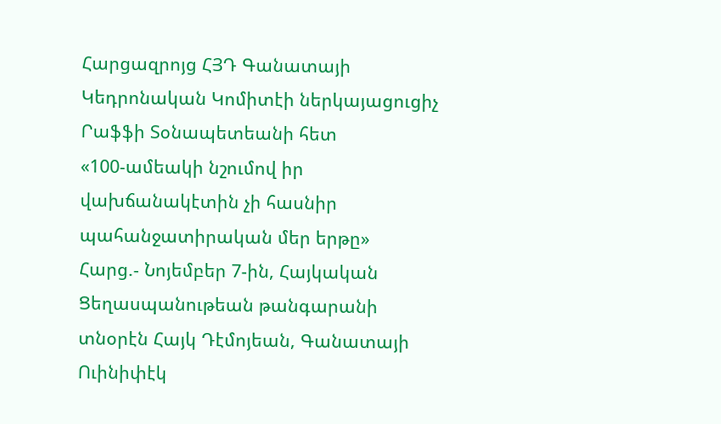Հարցազրոյց ՀՅԴ Գանատայի Կեդրոնական Կոմիտէի ներկայացուցիչ Րաֆֆի Տօնապետեանի հետ
«100-ամեակի նշումով իր վախճանակէտին չի հասնիր պահանջատիրական մեր երթը»
Հարց.- Նոյեմբեր 7-ին, Հայկական Ցեղասպանութեան թանգարանի տնօրէն Հայկ Դէմոյեան, Գանատայի Ուինիփէկ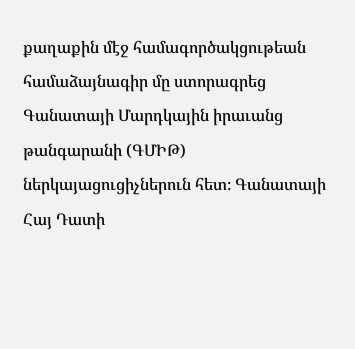քաղաքին մէջ համագործակցութեան համաձայնագիր մը ստորագրեց Գանատայի Մարդկային իրաւանց թանգարանի (ԳՄԻԹ) ներկայացուցիչներուն հետ։ Գանատայի Հայ Դատի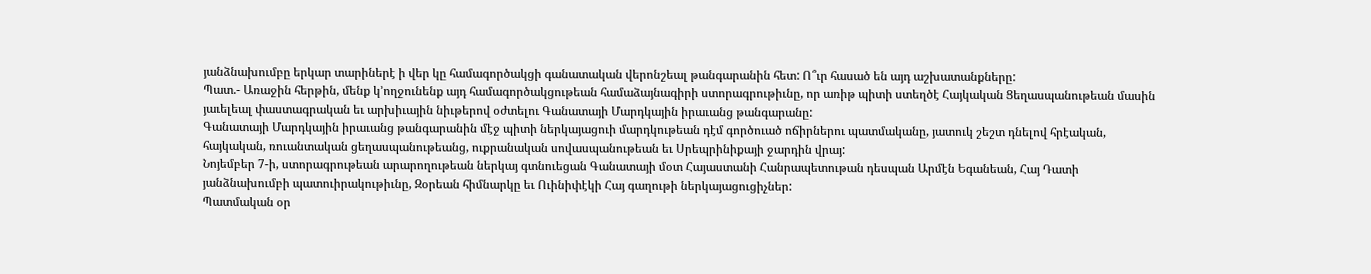յանձնախումբը երկար տարիներէ ի վեր կը համագործակցի գանատական վերոնշեալ թանգարանին հետ: Ո՞ւր հասած են այդ աշխատանքները:
Պատ.- Առաջին հերթին, մենք կ՚ողջունենք այդ համագործակցութեան համաձայնագիրի ստորագրութիւնը, որ առիթ պիտի ստեղծէ Հայկական Ցեղասպանութեան մասին յաւելեալ փաստագրական եւ արխիւային նիւթերով օժտելու Գանատայի Մարդկային իրաւանց թանգարանը:
Գանատայի Մարդկային իրաւանց թանգարանին մէջ պիտի ներկայացուի մարդկութեան դէմ գործուած ոճիրներու պատմականը, յատուկ շեշտ դնելով հրէական, հայկական, ռուանտական ցեղասպանութեանց, ուքրանական սովասպանութեան եւ Սրեպրինիքայի ջարդին վրայ:
Նոյեմբեր 7-ի, ստորագրութեան արարողութեան ներկայ գտնուեցան Գանատայի մօտ Հայաստանի Հանրապետութան դեսպան Արմէն Եգանեան, Հայ Դատի յանձնախումբի պատուիրակութիւնը, Զօրեան հիմնարկը եւ Ուինիփէկի Հայ գաղութի ներկայացուցիչներ:
Պատմական օր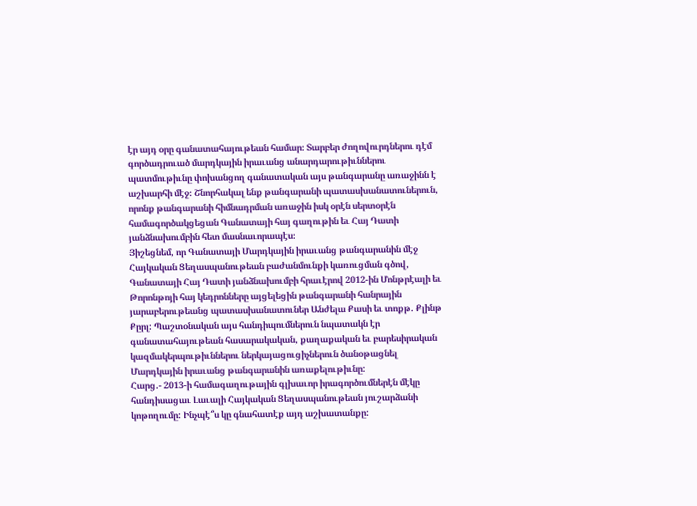էր այդ օրը գանատահայութեան համար։ Տարբեր ժողովուրդներու դէմ գործադրուած մարդկային իրաւանց անարդարութիւններու պատմութիւնը փոխանցող գանատական այս թանգարանը առաջինն է աշխարհի մէջ։ Շնորհակալ ենք թանգարանի պատասխանատուներուն, որոնք թանգարանի հիմնադրման առաջին իսկ օրէն սերտօրէն համագործակցեցան Գանատայի հայ գաղութին եւ Հայ Դատի յանձնախումբին հետ մասնաւորապէս։
Յիշեցնեմ, որ Գանատայի Մարդկային իրաւանց թանգարանին մէջ Հայկական Ցեղասպանութեան բաժանմունքի կառուցման գծով, Գանատայի Հայ Դատի յանձնախումբի հրաւէրով 2012-ին Մոնթրէալի եւ Թորոնթոյի հայ կեդրոնները այցելեցին թանգարանի հանրային յարաբերութեանց պատասխանատուներ Անժելա Քասի եւ տոքթ. Քլինթ Քըրլ: Պաշտօնական այս հանդիպումներուն նպատակն էր գանատահայութեան հասարակական, քաղաքական եւ բարեսիրական կազմակերպութիւններու ներկայացուցիչներուն ծանօթացնել Մարդկային իրաւանց թանգարանին առաքելութիւնը:
Հարց.- 2013-ի համագաղութային գլխաւոր իրագործումներէն մէկը հանդիսացաւ Լաւալի Հայկական Ցեղասպանութեան յուշարձանի կոթողումը: Ինչպէ՞ս կը գնահատէք այդ աշխատանքը: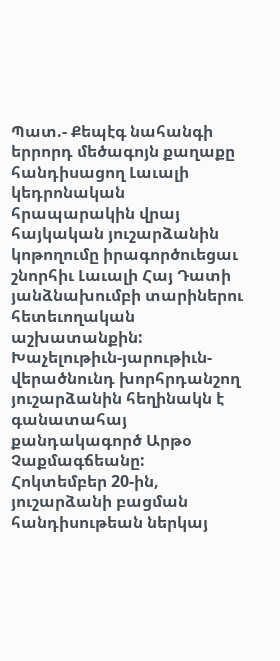Պատ.- Քեպէգ նահանգի երրորդ մեծագոյն քաղաքը հանդիսացող Լաւալի կեդրոնական հրապարակին վրայ հայկական յուշարձանին կոթողումը իրագործուեցաւ շնորհիւ Լաւալի Հայ Դատի յանձնախումբի տարիներու հետեւողական աշխատանքին:
Խաչելութիւն-յարութիւն-վերածնունդ խորհրդանշող յուշարձանին հեղինակն է գանատահայ քանդակագործ Արթօ Չաքմագճեանը:
Հոկտեմբեր 20-ին, յուշարձանի բացման հանդիսութեան ներկայ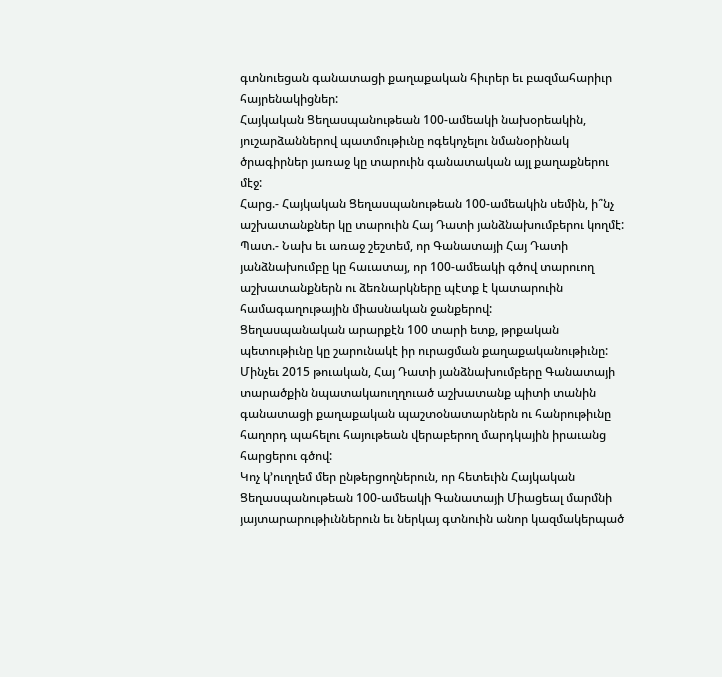գտնուեցան գանատացի քաղաքական հիւրեր եւ բազմահարիւր հայրենակիցներ:
Հայկական Ցեղասպանութեան 100-ամեակի նախօրեակին, յուշարձաններով պատմութիւնը ոգեկոչելու նմանօրինակ ծրագիրներ յառաջ կը տարուին գանատական այլ քաղաքներու մէջ:
Հարց.- Հայկական Ցեղասպանութեան 100-ամեակին սեմին, ի՞նչ աշխատանքներ կը տարուին Հայ Դատի յանձնախումբերու կողմէ:
Պատ.- Նախ եւ առաջ շեշտեմ, որ Գանատայի Հայ Դատի յանձնախումբը կը հաւատայ, որ 100-ամեակի գծով տարուող աշխատանքներն ու ձեռնարկները պէտք է կատարուին համագաղութային միասնական ջանքերով:
Ցեղասպանական արարքէն 100 տարի ետք, թրքական պետութիւնը կը շարունակէ իր ուրացման քաղաքականութիւնը:
Մինչեւ 2015 թուական, Հայ Դատի յանձնախումբերը Գանատայի տարածքին նպատակաուղղուած աշխատանք պիտի տանին գանատացի քաղաքական պաշտօնատարներն ու հանրութիւնը հաղորդ պահելու հայութեան վերաբերող մարդկային իրաւանց հարցերու գծով:
Կոչ կ՚ուղղեմ մեր ընթերցողներուն, որ հետեւին Հայկական Ցեղասպանութեան 100-ամեակի Գանատայի Միացեալ մարմնի յայտարարութիւններուն եւ ներկայ գտնուին անոր կազմակերպած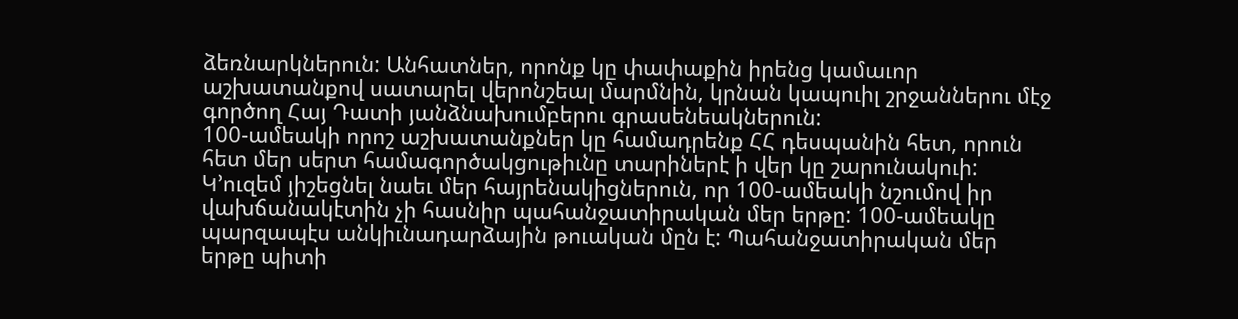ձեռնարկներուն: Անհատներ, որոնք կը փափաքին իրենց կամաւոր աշխատանքով սատարել վերոնշեալ մարմնին, կրնան կապուիլ շրջաններու մէջ գործող Հայ Դատի յանձնախումբերու գրասենեակներուն:
100-ամեակի որոշ աշխատանքներ կը համադրենք ՀՀ դեսպանին հետ, որուն հետ մեր սերտ համագործակցութիւնը տարիներէ ի վեր կը շարունակուի:
Կ՚ուզեմ յիշեցնել նաեւ մեր հայրենակիցներուն, որ 100-ամեակի նշումով իր վախճանակէտին չի հասնիր պահանջատիրական մեր երթը: 100-ամեակը պարզապէս անկիւնադարձային թուական մըն է: Պահանջատիրական մեր երթը պիտի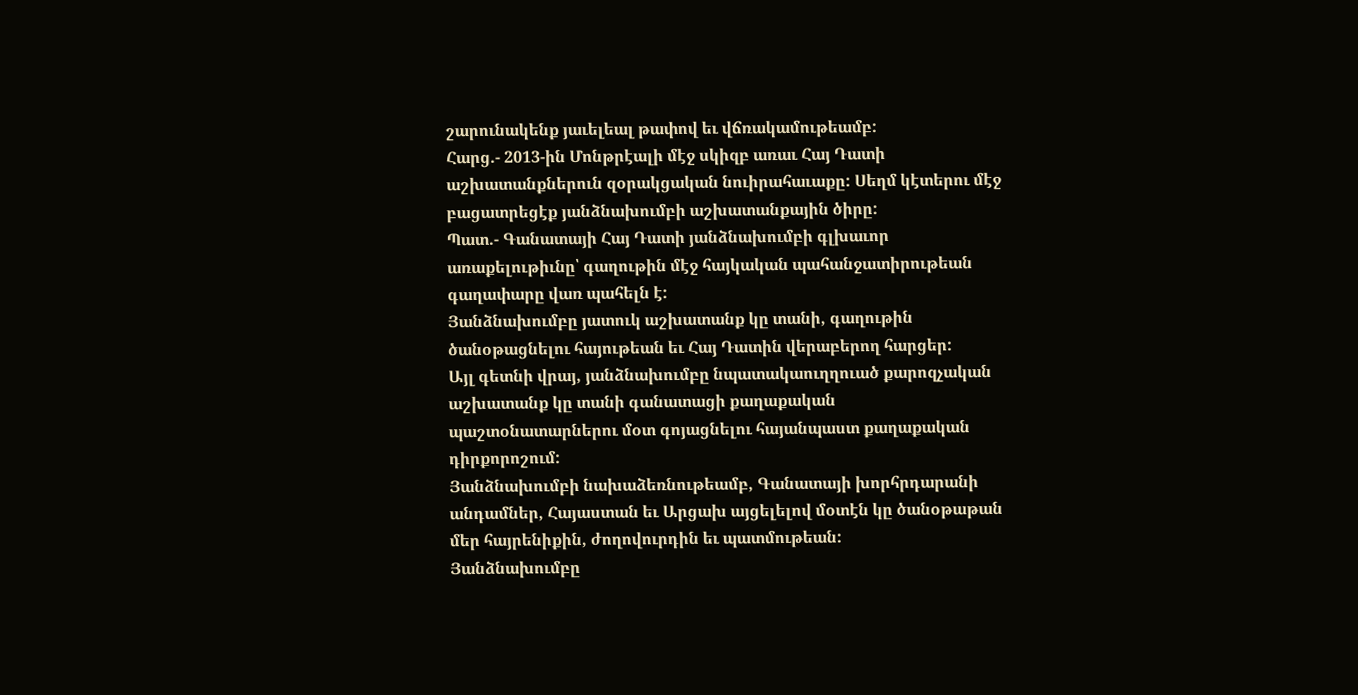շարունակենք յաւելեալ թափով եւ վճռակամութեամբ:
Հարց.- 2013-ին Մոնթրէալի մէջ սկիզբ առաւ Հայ Դատի աշխատանքներուն զօրակցական նուիրահաւաքը: Սեղմ կէտերու մէջ բացատրեցէք յանձնախումբի աշխատանքային ծիրը:
Պատ.- Գանատայի Հայ Դատի յանձնախումբի գլխաւոր առաքելութիւնը՝ գաղութին մէջ հայկական պահանջատիրութեան գաղափարը վառ պահելն է:
Յանձնախումբը յատուկ աշխատանք կը տանի, գաղութին ծանօթացնելու հայութեան եւ Հայ Դատին վերաբերող հարցեր:
Այլ գետնի վրայ, յանձնախումբը նպատակաուղղուած քարոզչական աշխատանք կը տանի գանատացի քաղաքական պաշտօնատարներու մօտ գոյացնելու հայանպաստ քաղաքական դիրքորոշում:
Յանձնախումբի նախաձեռնութեամբ, Գանատայի խորհրդարանի անդամներ, Հայաստան եւ Արցախ այցելելով մօտէն կը ծանօթաթան մեր հայրենիքին, ժողովուրդին եւ պատմութեան:
Յանձնախումբը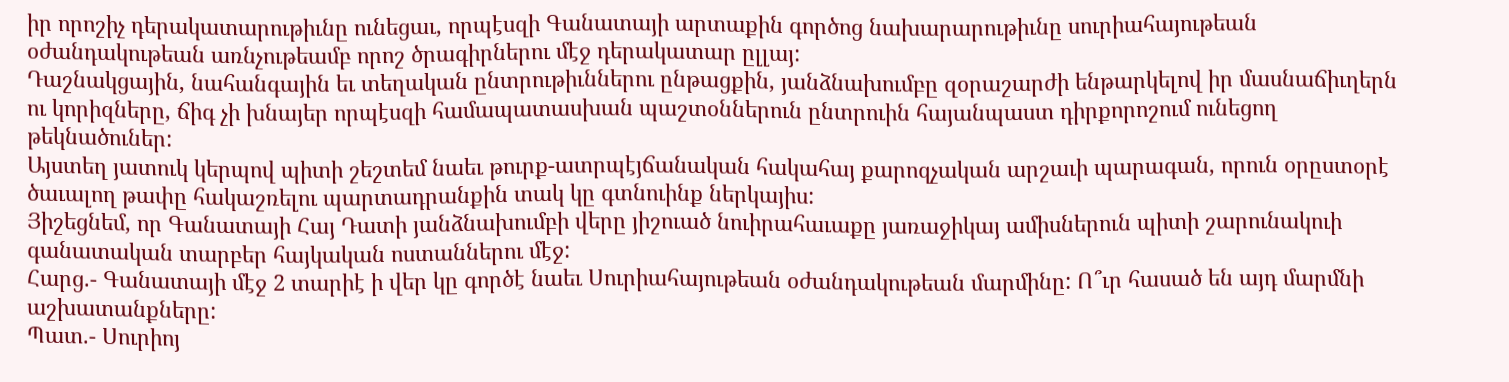իր որոշիչ դերակատարութիւնը ունեցաւ, որպէսզի Գանատայի արտաքին գործոց նախարարութիւնը սուրիահայութեան օժանդակութեան առնչութեամբ որոշ ծրագիրներու մէջ դերակատար ըլլայ:
Դաշնակցային, նահանգային եւ տեղական ընտրութիւններու ընթացքին, յանձնախումբը զօրաշարժի ենթարկելով իր մասնաճիւղերն ու կորիզները, ճիգ չի խնայեր որպէսզի համապատասխան պաշտօններուն ընտրուին հայանպաստ դիրքորոշում ունեցող թեկնածուներ:
Այստեղ յատուկ կերպով պիտի շեշտեմ նաեւ թուրք-ատրպէյճանական հակահայ քարոզչական արշաւի պարագան, որուն օրըստօրէ ծաւալող թափը հակաշռելու պարտադրանքին տակ կը գտնուինք ներկայիս:
Յիշեցնեմ, որ Գանատայի Հայ Դատի յանձնախումբի վերը յիշուած նուիրահաւաքը յառաջիկայ ամիսներուն պիտի շարունակուի գանատական տարբեր հայկական ոստաններու մէջ:
Հարց.- Գանատայի մէջ 2 տարիէ ի վեր կը գործէ նաեւ Սուրիահայութեան օժանդակութեան մարմինը: Ո՞ւր հասած են այդ մարմնի աշխատանքները:
Պատ.- Սուրիոյ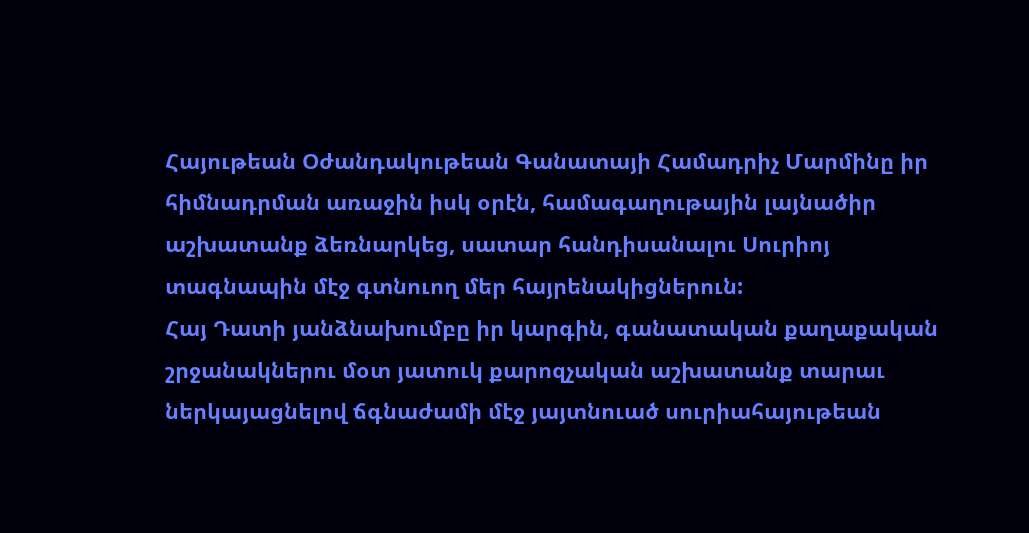Հայութեան Օժանդակութեան Գանատայի Համադրիչ Մարմինը իր հիմնադրման առաջին իսկ օրէն, համագաղութային լայնածիր աշխատանք ձեռնարկեց, սատար հանդիսանալու Սուրիոյ տագնապին մէջ գտնուող մեր հայրենակիցներուն:
Հայ Դատի յանձնախումբը իր կարգին, գանատական քաղաքական շրջանակներու մօտ յատուկ քարոզչական աշխատանք տարաւ ներկայացնելով ճգնաժամի մէջ յայտնուած սուրիահայութեան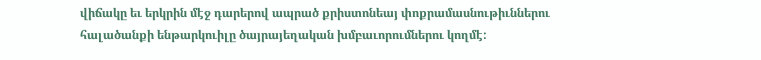վիճակը եւ երկրին մէջ դարերով ապրած քրիստոնեայ փոքրամասնութիւններու հալածանքի ենթարկուիլը ծայրայեղական խմբաւորումներու կողմէ: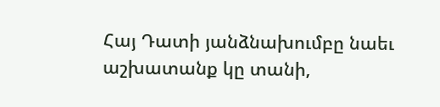Հայ Դատի յանձնախումբը նաեւ աշխատանք կը տանի,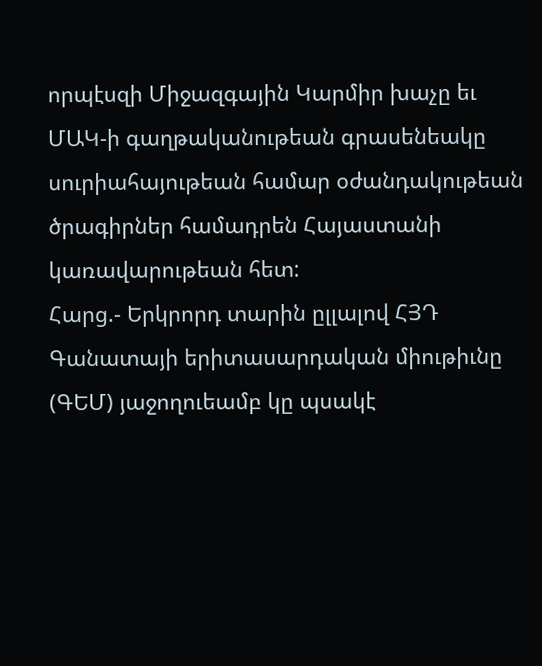որպէսզի Միջազգային Կարմիր խաչը եւ ՄԱԿ-ի գաղթականութեան գրասենեակը սուրիահայութեան համար օժանդակութեան ծրագիրներ համադրեն Հայաստանի կառավարութեան հետ:
Հարց.- Երկրորդ տարին ըլլալով ՀՅԴ Գանատայի երիտասարդական միութիւնը (ԳԵՄ) յաջողուեամբ կը պսակէ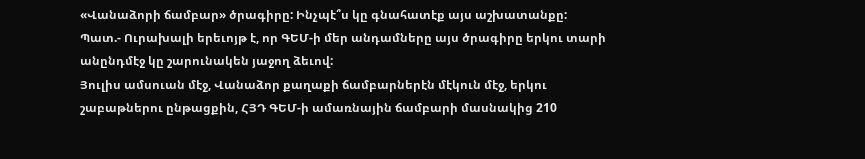«Վանաձորի ճամբար» ծրագիրը: Ինչպէ՞ս կը գնահատէք այս աշխատանքը:
Պատ.- Ուրախալի երեւոյթ է, որ ԳԵՄ-ի մեր անդամները այս ծրագիրը երկու տարի անընդմէջ կը շարունակեն յաջող ձեւով:
Յուլիս ամսուան մէջ, Վանաձոր քաղաքի ճամբարներէն մէկուն մէջ, երկու շաբաթներու ընթացքին, ՀՅԴ ԳԵՄ-ի ամառնային ճամբարի մասնակից 210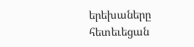երեխաները հետեւեցան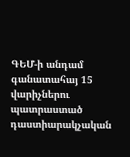ԳԵՄ-ի անդամ գանատահայ 15 վարիչներու պատրաստած դաստիարակչական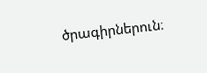ծրագիրներուն։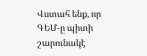Վստահ ենք, որ ԳԵՄ-ը պիտի շարունակէ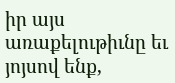իր այս առաքելութիւնը եւ յոյսով ենք,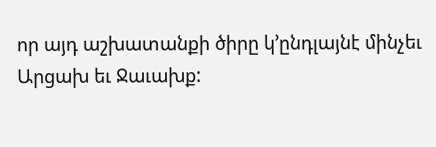որ այդ աշխատանքի ծիրը կ՚ընդլայնէ մինչեւ Արցախ եւ Ջաւախք: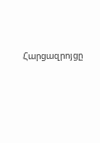Հարցազրոյցը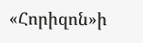«Հորիզոն»ի